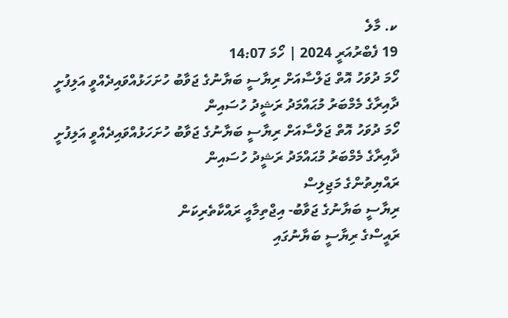ކ. މާލެ
19 ފެބްރުއަރީ 2024 | ހޯމަ 14:07
ހޯމަ ދުވަހު އޮތް ޖަލްސާއަށް ރިޔާސީ ބަޔާނުގެ ޖަވާބު ހުށަހަޅުއްވައިދެއްވީ އަލިފުށީ ދާއިރާގެ މެމްބަރު މުޙައްމަދު ރަޝީދު ހުސައިން
ހޯމަ ދުވަހު އޮތް ޖަލްސާއަށް ރިޔާސީ ބަޔާނުގެ ޖަވާބު ހުށަހަޅުއްވައިދެއްވީ އަލިފުށީ ދާއިރާގެ މެމްބަރު މުޙައްމަދު ރަޝީދު ހުސައިން
ރައްޔިތުންގެ މަޖިލިސް
ރިޔާސީ ބަޔާނުގެ ޖަވާބު- އިޖްތިމާއީ ރައްކާތެރިކަން
ރައީސްގެ ރިޔާސީ ބަޔާނުގައި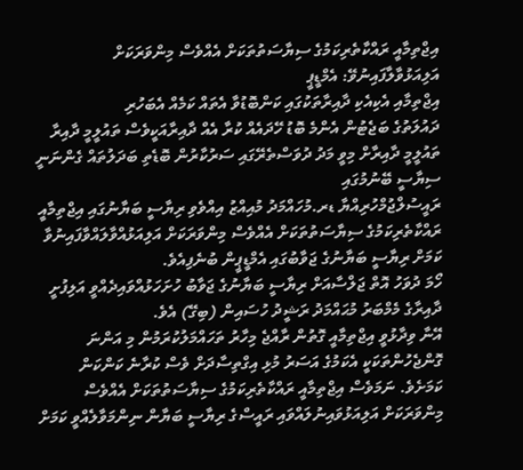އިޖްތިމާއީ ރައްކާތެރިކަމުގެ ސިޔާސަތުތަކަށް އެއްވެސް މިންވަރަކަށް އަލިއަޅުވާލާފައިނުވޭ: އެމްޑީޕީ
އިޖްތިމާއި އެކިއެކި ދާއިރާތަކުގައި ކަންބޮޑުވާ އެތައް ކަމެއް އެބަހުރި
ދައުލަތުގެ ބަޖެޓުން އެންމެ ބޮޑު ހޭދައެއް ކުރާ އެއް ދާއިރާއަކީވެސް ތައުލީމީ ދާއިރާ
ތައުލީމީ ދާއިރާށް މިވީ މަދު ދުވަސްތެރޭގައި ސަރުކާރުން ބޮޑެތި ބަދަލުތައް ގެންނަނީ ސިޔާސީ ބޭނުމުގައި
ރައީސުލްޖުމްހުރިއްޔާ ޑރ.މުހައްމަދު މުއިއްޒު އިއްވެވި ރިޔާސީ ބަޔާނުގައި އިޖްތިމާއީ ރައްކާތެރިކަމުގެ ސިޔާސަތުތަކަށް އެއްވެސް މިންވަރަކަށް އަލިއަޅުއްވާލައްވާފައިނުވާ ކަމަށް ރިޔާސީ ބަޔާނުގެ ޖަވާބުގައި އެމްޑީޕީން ބުނެފިއެވެ.
ހޯމަ ދުވަހު އޮތް ޖަލްސާއަށް ރިޔާސީ ބަޔާނުގެ ޖަވާބު ހުށަހަޅުއްވައިދެއްވީ އަލިފުށީ ދާއިރާގެ މެމްބަރު މުޙައްމަދު ރަޝީދު ހުސައިން (ބިގޭ) އެވެ.
އޭނާ ވިދާޅުވީ އިޖްތިމާއީ ގޮތުން ރާއްޖެ މިހާރު ތަހައްމަލުކުރަމުން މި އަންނަ ގޮންޖެހުންތަކަކީ އެކަމުގެ އަސަރު މުޅި އިގްތިސާދަށް ވެސް ކުރާނެ ކަންކަން ކަމަށެވެ. ނަމަވެސް އިޖްތިމާއީ ރައްކާތެރިކަމުގެ ސިޔާސަތުތަކަށް އެއްވެސް މިންވަރަކަށް އަލިއަޅުވައިނުލައްވައި ރައީސްގެ ރިޔާސީ ބަޔާން ނިންމަވާލެއްވީ ކަމަށް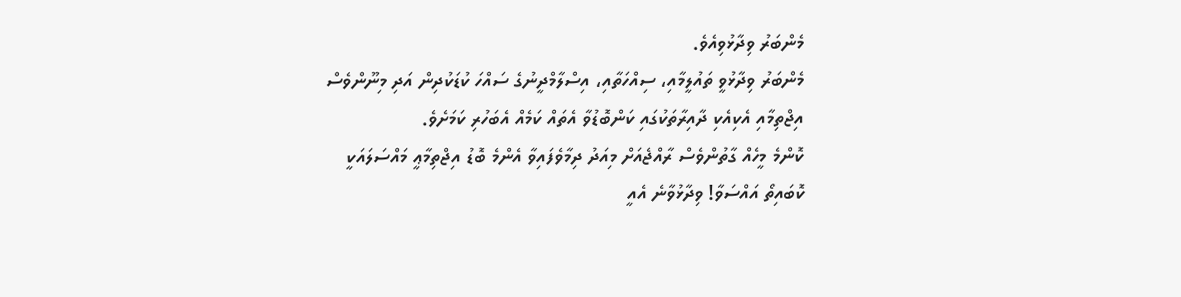މެންބަރު ވިދާޅުވިއެވެ.
މެންބަރު ވިދާޅުވީ ތައުލީމާއި، ސިއްހަތާއި، އިސްލާމްދީނުގެ ސައްހަ ކުޑަކުދިން އަދި މިނޫންވެސް އިޖްތިމާއި އެކިއެކި ދާއިރާތަކުގައި ކަންބޮޑުވާ އެތައް ކަމެއް އެބަހުރި ކަމަށެވެ.
ކޮންމެ މީހެއް ގާތުންވެސް ރާއްޖެއަށް މިއަދު ދިމާވެފައިވާ އެންމެ ބޮޑު އިޖްތިމާޢީ މައްސަލައަކީ ކޮބައިތޯ އައްސަވާ! ވިދާޅުވާނެ އެއީ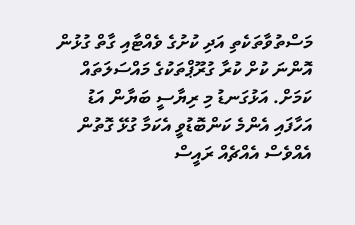މަސްތުވާތަކެތި އަދި ކުށުގެ ވެއްޓާއި ގާތް ގުޅުން އޮންނަ ކުށް ކުރާ ގުރޫޕްތަކުގެ މައްސަލަތައް ކަމަށް. އަޅުގަނޑު މި ރިޔާސީ ބަޔާން އަޑު އަހާފައި އެންމެ ކަންބޮޑުވީ އެކަމާ ގުޅޭ ގޮތުން އެއްވެސް އެއްޗެއް ރައީސް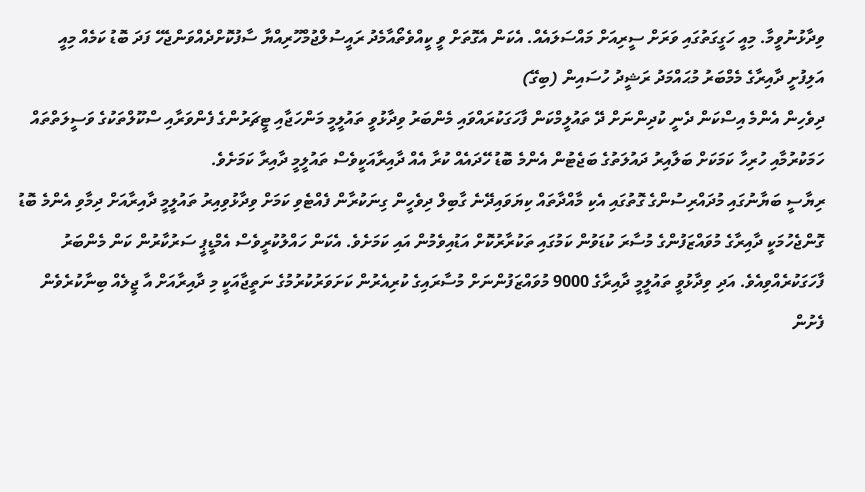ވިދާޅުނުވީމާ. މިއީ ހަގީގަތުގައި ވަރަށް ސީރިއަށް މައްސަލައެއް. އެކަން އެގޮތަށް ވީ ކީއްވެތޯއާމެދު ރައީސުލްޖުމްހޫރިއްޔާ ސާފުކޮށްދެއްވަންޖެހޭ ފަދަ ބޮޑު ކަމެއް މިއީ
އަލިފުށީ ދާއިރާގެ މެމްބަރު މުޙައްމަދު ރަޝީދު ހުސައިން (ބިގޭ)
ދިވެހިން އެންމެ އިސްކަން ދެނީ ކުދިންނަށް ދޭ ތައުލީމްކަން ފާހަގަކުރައްވައި މެންބަރު ވިދާޅުވީ ތައުލީމީ މަންހަޖާއި ޓީޗަރުންގެ ފެންވަރާއި ސްކޫލްތަކުގެ ވަސީލަތްތައް ހަމަކުރުމާއި ހުރިހާ ކަމަކަށް ބަލާއިރު ދައުލަތުގެ ބަޖެޓުން އެންމެ ބޮޑު ހޭދައެއް ކުރާ އެއް ދާއިރާއަކީވެސް ތައުލީމީ ދާއިރާ ކަމަށެވެ.
ރިޔާސީ ބަޔާނުގައި މުދައްރިސުންގެ ގޮތުގައި އެކި މާއްދާތައް ކިޔަވައިދޭނެ ގާބިލް ދިވެހީން ގިނަކުރާން ފެއްޓެވި ކަމަށް ވިދާޅުވިއިރު ތައުލީމީ ދާއިރާއަށް ދިމާވި އެންމެ ބޮޑު ގޮންޖެހުމަކީ ދާއިރާގެ މުވައްޒަފުންގެ މުސާރަ ކުޑަވުން ކަމުގައި ތަކުރާރުކޮށް އަޑުއިވެމުން އައި ކަމަށެވެ. އެކަން ހައްލުކުރީވެސް އެމްޑީޕީ ސަރުކާރުން ކަން މެންބަރު ފާހަގަކުރެއްވިއެވެ. އަދި ވިދާޅުވީ ތައުލީމީ ދާއިރާގެ 9000 މުވައްޒަފުންނަށް މުސާރައިގެ ކުރިއެރުން ކަށަވަރުކުރުމުގެ ނަތީޖާއަކީ މި ދާއިރާއަށް އާ ޖީލެއް ބިނާކުރެވެން ފެށުން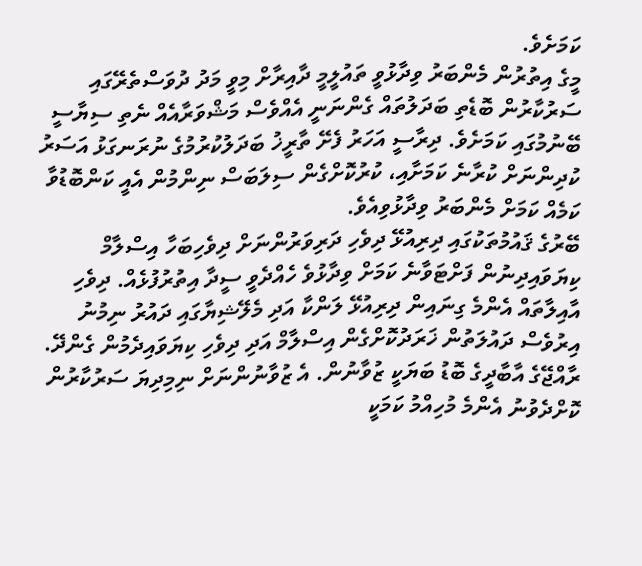ކަމަށެވެ.
މީގެ އިތުރުން މެންބަރު ވިދާޅުވީ ތައުލީމީ ދާއިރާށް މިވީ މަދު ދުވަސްތެރޭގައި ސަރުކާރުން ބޮޑެތި ބަދަލުތައް ގެންނަނީ އެއްވެސް މަޝްވަރާއެއް ނެތި ސިޔާސީ ބޭނުމުގައި ކަމަށެވެ. ދިރާސީ އަހަރު ފެށޭ ތާރީޚު ބަދަލުކުރުމުގެ ނުރަނގަޅު އަސަރު ކުދިންނަށް ކުރާނެ ކަމަށާއި، ކުރުކޮށްގެން ސިލަބަސް ނިންމުން އެއީ ކަންބޮޑުވާ ކަމެއް ކަމަށް މެންބަރު ވިދާޅުވިއެވެ.
ބޭރުގެ ޤައުމުތަކުގައި ދިރިއުޅޭ ދިވެހި ދަރިވަރުންނަށް ދިވެހިބަހާ އިސްލާމް ކިޔަވައިދިނުން ފަށްޓަވާނެ ކަމަށް ވިދާޅުވެ ހެއްދެވީ ސީދާ އިތުރުފުޅެއް. ދިވެހި އާއިލާތައް އެންމެ ގިނައިން ދިރިއުޅޭ ލަންކާ އަދި މެލޭޝިޔާގައި ދައުރު ނިމުނު އިރުވެސް ދައުލަތުން ޚަރަދުކޮށްގެން އިސްލާމް އަދި ދިވެހި ކިޔަވައިދެމުން ގެންދޭ. ރާއްޖޭގެ އާބާދީގެ ބޮޑު ބަޔަކީ ޒުވާނުން. އެ ޒުވާނުންނަށް ނިމިދިޔަ ސަރުކާރުން ކޮށްދެވުނު އެންމެ މުހިއްމު ކަމަކީ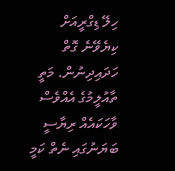ހިލޭ ޑިގްރީއަށް ކިޔެވޭނެ ގޮތް ހަދައިދިނުން. މަތީ ތާއުލީމުގެ އެއްވެސް ވާހަކައެއް ރިޔާސީ ބަޔަނުގައި ނެތް ކަމީ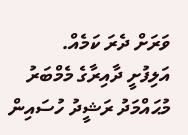ވަރަށް ދެރަ ކަމެއް.
އަލިފުށީ ދާއިރާގެ މެމްބަރު މުޙައްމަދު ރަޝީދު ހުސައިން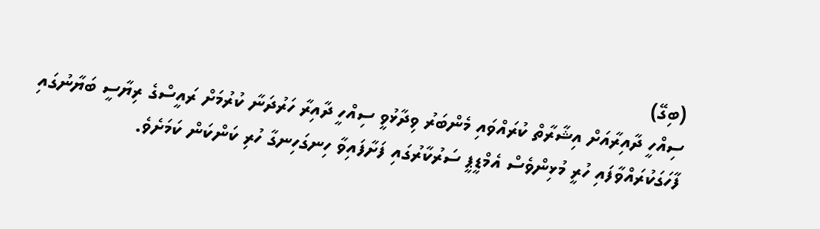(ބިގޭ)
ސިއްހީ ދާއިރާއަށް އިޝާރާތް ކުރައްވައި މެންބަރު ވިދާޅުވީ ސިއްހީ ދާއިރާ ހަރުދަނާ ކުރުމަށް ރައީސްގެ ރިޔާސީ ބަޔާނުގައި ފާހަގަކުރައްވާފައި ހުރީ މުޅިންވެސް އެމްޑީޕީ ސަރުކާރުގައި ފަށާފައިވާ ހިނގަހިނގާ ހުރި ކަންކަން ކަމަށެވެ.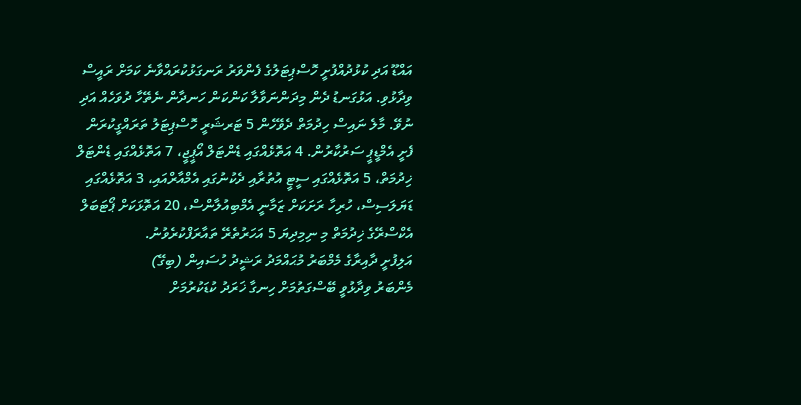އައްޑޫ އަދި ކުޅުދުއްފުށީ ހޮސްޕިޓަލުގެ ފެންވަރު ރަނގަޅުކުރައްވާނެ ކަމަށް ރައީސް ވިދާޅުވި. އަޅުގަނޑު ދެން މިދަންނަވާލާ ކަންކަން ހަނދާން ނެތޭހާ ދުވަހެއް އަދި ނުވޭ. މާލެ ނައިސް ހިދުމަތް ދެވޭހެން 5 ޓަރޝަރީ ހޮސްޕިޓަލު ތަރައްގީކުރަން ފެށީ އެމްޑީޕީ ސަރުކާރުން. 4 އަތޮޅެއްގައި ޑެންޓަލް އޯޕީޖީ، 7 އަތޮޅެއްގައި ޑެންޓަލް ޚިދުމަތް، 5 އަތޮޅެއްގައި ސީޓީ އުތުރާއި ދެކުނުގައި އެމްއާރްއައި، 3 އަތޮޅެއްގައި ޑަޔަލަސިސް، ހުރިހާ ރަށަކަށް ޒަމާނީ އެމްބިއުލާންސް، 20 އަތޮޅަކަށް ޕޯޓަބަލް އެކްސްރޭގެ ޚިދުމަތް މި ނިމިދިޔަ 5 އަހަރުތެރޭ ތައާރަފްކުރެވުނު.
އަލިފުށީ ދާއިރާގެ މެމްބަރު މުޙައްމަދު ރަޝީދު ހުސައިން (ބިގޭ)
މެންބަރު ވިދާޅުވީ ބޭސްގަތުމަށް ހިނގާ ޚަރަދު ކުޑަކުރުމަށް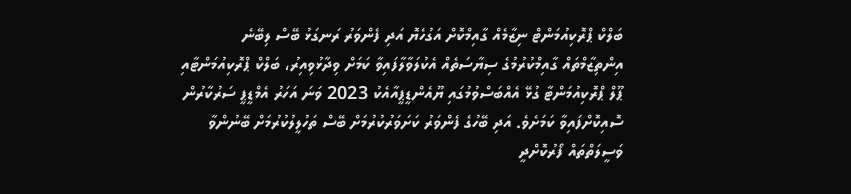ބަލްކް ޕްރޮކިއުމަންޓް ނިޒާމެއް ގާއިމްކޮށް އަގުހެޔޮ އަދި ފެންވަރު ރަނގަޅު ބޭސް ލިބޭނެ އިންތިޒާމްތައް ގާއިމްކުރުމުގެ ސިޔާސަތެއް އެކުލަވާލާފައިވާ ކަމަށް ވިދާޅުވިއިރު، ބަލްކް ޕްރޮކިއުމަންޓާއި ޕޫލް ޕްރޮކިއުމަންޓާ ގުޅޭ އެއްބަސްވުމުގައި ޔޫއެންޑީޕީއާއެކު 2023 ވަނަ އަހަރު އެމްޑީޕީ ސަރުކާރުން ސޮއިކޮށްފައިވާ ކަމަށެވެ. އަދި ބޭހުގެ ފެންވަރު ކަށަވަރުކުރުމަށް ބޭސް ތަހުލީލުކުރުމަށް ބޭނުންވާ ވަސީލަތްތައް ފޯރުކޮށްދީ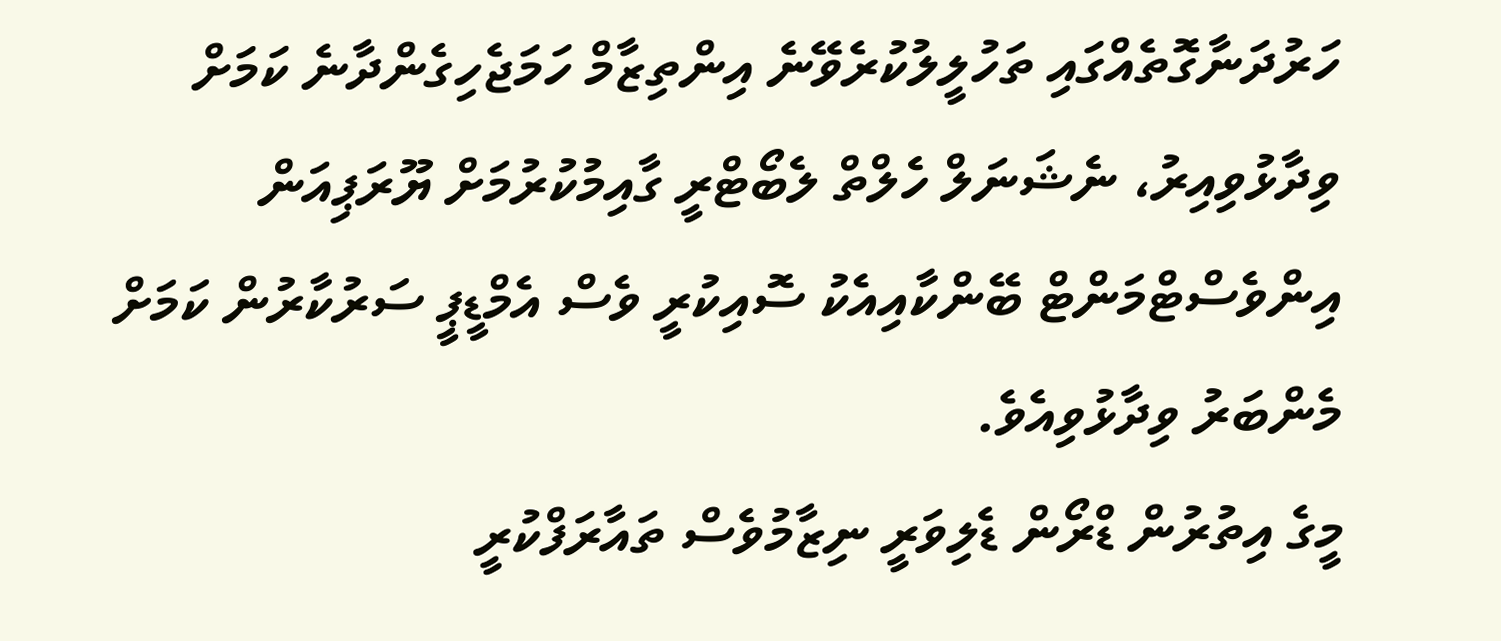ހަރުދަނާގޮތެއްގައި ތަހުލީލުކުރެވޭނެ އިންތިޒާމް ހަމަޖެހިގެންދާނެ ކަމަށް ވިދާޅުވިއިރު، ނެޝަނަލް ހެލްތް ލެބޯޓްރީ ގާއިމުކުރުމަށް ޔޫރަޕިއަން އިންވެސްޓްމަންޓް ބޭންކާއިއެކު ސޮއިކުރީ ވެސް އެމްޑީޕީ ސަރުކާރުން ކަމަށް މެންބަރު ވިދާޅުވިއެވެ.
މީގެ އިތުރުން ޑްރޯން ޑެލިވަރީ ނިޒާމުވެސް ތައާރަފްކުރީ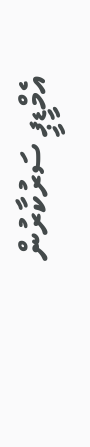އެމްޑީޕީ ސަރުކާރުން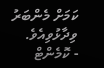ކަމަށް މެންބަރު ވިދާޅުވިއެވެ.
- ކޮމެންޓް